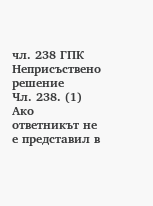чл. 238 ГПК
Неприсъствено решение
Чл. 238. (1) Ако ответникът не е представил в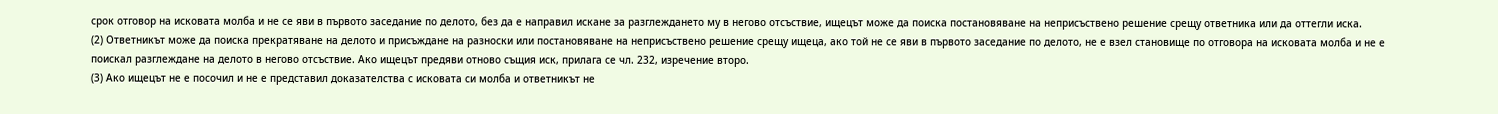срок отговор на исковата молба и не се яви в първото заседание по делото, без да е направил искане за разглеждането му в негово отсъствие, ищецът може да поиска постановяване на неприсъствено решение срещу ответника или да оттегли иска.
(2) Ответникът може да поиска прекратяване на делото и присъждане на разноски или постановяване на неприсъствено решение срещу ищеца, ако той не се яви в първото заседание по делото, не е взел становище по отговора на исковата молба и не е поискал разглеждане на делото в негово отсъствие. Ако ищецът предяви отново същия иск, прилага се чл. 232, изречение второ.
(3) Ако ищецът не е посочил и не е представил доказателства с исковата си молба и ответникът не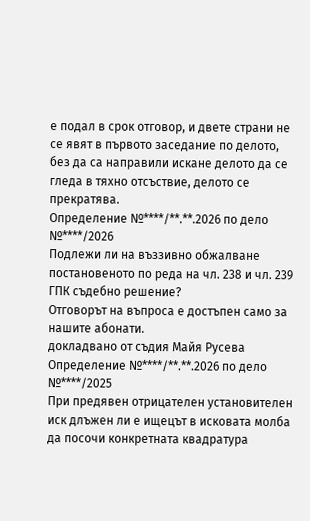е подал в срок отговор, и двете страни не се явят в първото заседание по делото, без да са направили искане делото да се гледа в тяхно отсъствие, делото се прекратява.
Определение №****/**.**.2026 по дело №****/2026
Подлежи ли на въззивно обжалване постановеното по реда на чл. 238 и чл. 239 ГПК съдебно решение?
Отговорът на въпроса е достъпен само за нашите абонати.
докладвано от съдия Майя Русева
Определение №****/**.**.2026 по дело №****/2025
При предявен отрицателен установителен иск длъжен ли е ищецът в исковата молба да посочи конкретната квадратура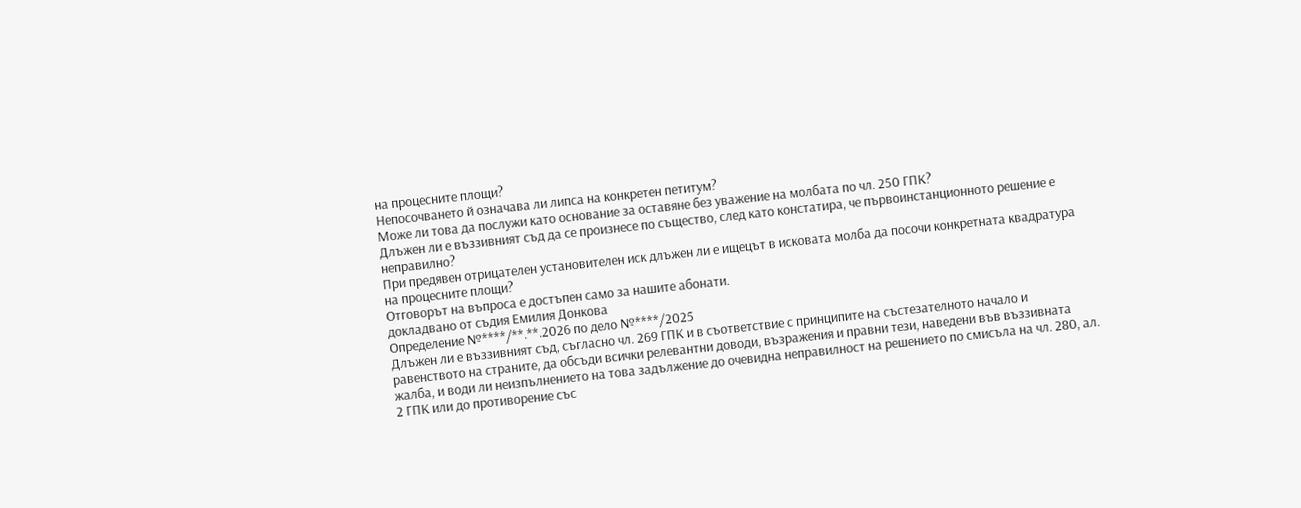на процесните площи?
Непосочването й означава ли липса на конкретен петитум?
Може ли това да послужи като основание за оставяне без уважение на молбата по чл. 250 ГПК?
Длъжен ли е въззивният съд да се произнесе по същество, след като констатира, че първоинстанционното решение е неправилно?
При предявен отрицателен установителен иск длъжен ли е ищецът в исковата молба да посочи конкретната квадратура на процесните площи?
Отговорът на въпроса е достъпен само за нашите абонати.
докладвано от съдия Емилия Донкова
Определение №****/**.**.2026 по дело №****/2025
Длъжен ли е въззивният съд, съгласно чл. 269 ГПК и в съответствие с принципите на състезателното начало и равенството на страните, да обсъди всички релевантни доводи, възражения и правни тези, наведени във въззивната жалба, и води ли неизпълнението на това задължение до очевидна неправилност на решението по смисъла на чл. 280, ал. 2 ГПК или до противорение със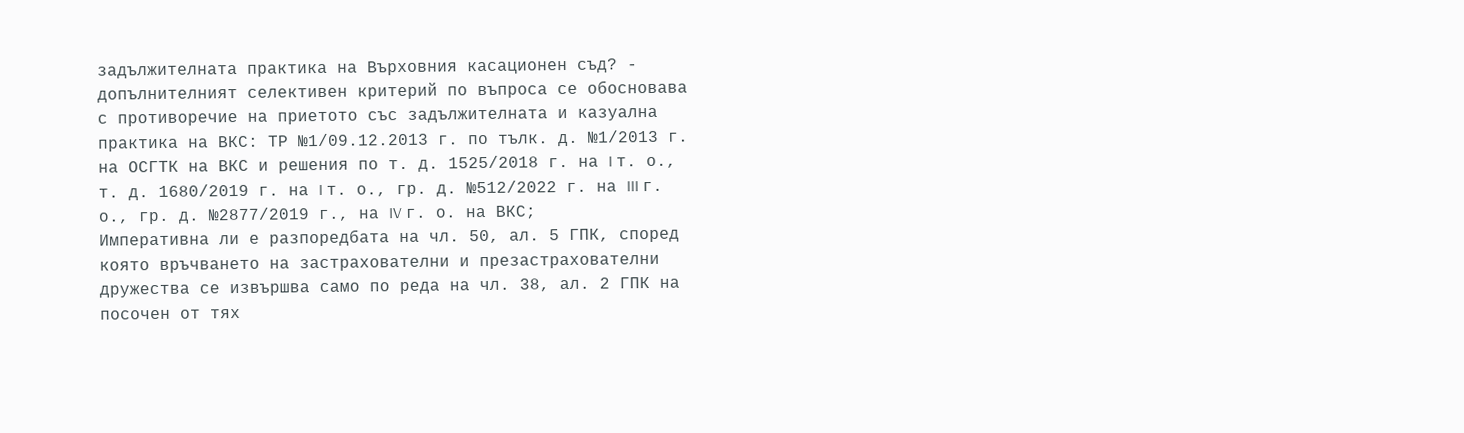задължителната практика на Върховния касационен съд? - допълнителният селективен критерий по въпроса се обосновава с противоречие на приетото със задължителната и казуална практика на ВКС: ТР №1/09.12.2013 г. по тълк. д. №1/2013 г. на ОСГТК на ВКС и решения по т. д. 1525/2018 г. на I т. о., т. д. 1680/2019 г. на I т. о., гр. д. №512/2022 г. на III г. о., гр. д. №2877/2019 г., на IV г. о. на ВКС;
Императивна ли е разпоредбата на чл. 50, ал. 5 ГПК, според която връчването на застрахователни и презастрахователни дружества се извършва само по реда на чл. 38, ал. 2 ГПК на посочен от тях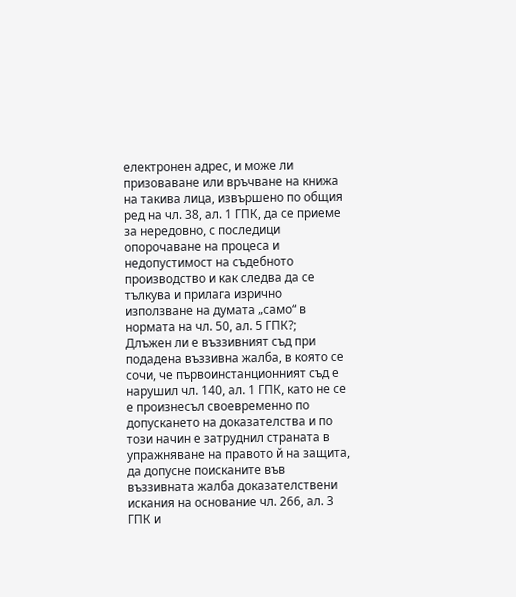електронен адрес, и може ли призоваване или връчване на книжа на такива лица, извършено по общия ред на чл. 38, ал. 1 ГПК, да се приеме за нередовно, с последици опорочаване на процеса и недопустимост на съдебното производство и как следва да се тълкува и прилага изрично използване на думата „само“ в нормата на чл. 50, ал. 5 ГПК?;
Длъжен ли е въззивният съд при подадена въззивна жалба, в която се сочи, че първоинстанционният съд е нарушил чл. 140, ал. 1 ГПК, като не се е произнесъл своевременно по допускането на доказателства и по този начин е затруднил страната в упражняване на правото й на защита, да допусне поисканите във въззивната жалба доказателствени искания на основание чл. 266, ал. 3 ГПК и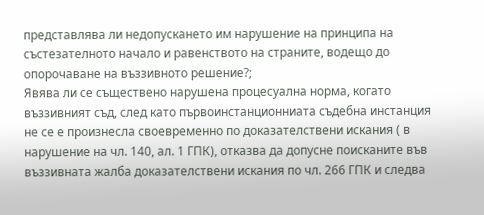представлява ли недопускането им нарушение на принципа на състезателното начало и равенството на страните, водещо до опорочаване на въззивното решение?;
Явява ли се съществено нарушена процесуална норма, когато въззивният съд, след като първоинстанционниата съдебна инстанция не се е произнесла своевременно по доказателствени искания ( в нарушение на чл. 140, ал. 1 ГПК), отказва да допусне поисканите във въззивната жалба доказателствени искания по чл. 266 ГПК и следва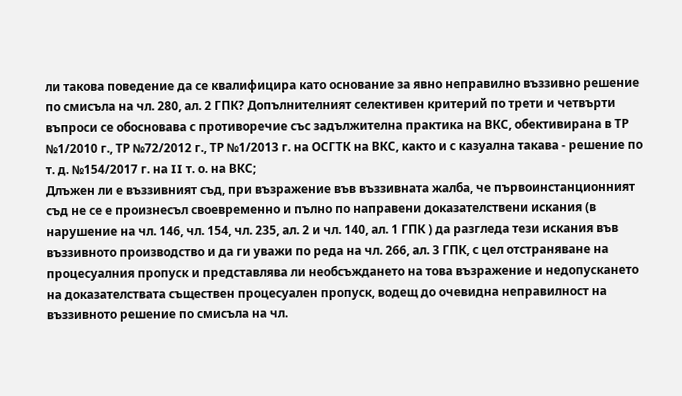ли такова поведение да се квалифицира като основание за явно неправилно въззивно решение по смисъла на чл. 280, ал. 2 ГПК? Допълнителният селективен критерий по трети и четвърти въпроси се обосновава с противоречие със задължителна практика на ВКС, обективирана в ТР №1/2010 г., ТР №72/2012 г., ТР №1/2013 г. на ОСГТК на ВКС, както и с казуална такава - решение по т. д. №154/2017 г. на II т. о. на ВКС;
Длъжен ли е въззивният съд, при възражение във въззивната жалба, че първоинстанционният съд не се е произнесъл своевременно и пълно по направени доказателствени искания (в нарушение на чл. 146, чл. 154, чл. 235, ал. 2 и чл. 140, ал. 1 ГПК ) да разгледа тези искания във въззивното производство и да ги уважи по реда на чл. 266, ал. 3 ГПК, с цел отстраняване на процесуалния пропуск и представлява ли необсъждането на това възражение и недопускането на доказателствата съществен процесуален пропуск, водещ до очевидна неправилност на въззивното решение по смисъла на чл.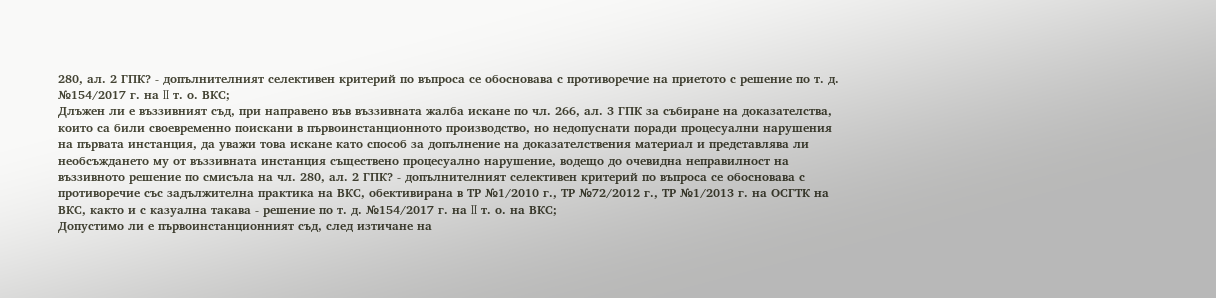280, ал. 2 ГПК? - допълнителният селективен критерий по въпроса се обосновава с противоречие на приетото с решение по т. д. №154/2017 г. на II т. о. ВКС;
Длъжен ли е въззивният съд, при направено във въззивната жалба искане по чл. 266, ал. 3 ГПК за събиране на доказателства, които са били своевременно поискани в първоинстанционното производство, но недопуснати поради процесуални нарушения на първата инстанция, да уважи това искане като способ за допълнение на доказателствения материал и представлява ли необсъждането му от въззивната инстанция съществено процесуално нарушение, водещо до очевидна неправилност на въззивното решение по смисъла на чл. 280, ал. 2 ГПК? - допълнителният селективен критерий по въпроса се обосновава с противоречие със задължителна практика на ВКС, обективирана в ТР №1/2010 г., ТР №72/2012 г., ТР №1/2013 г. на ОСГТК на ВКС, както и с казуална такава - решение по т. д. №154/2017 г. на II т. о. на ВКС;
Допустимо ли е първоинстанционният съд, след изтичане на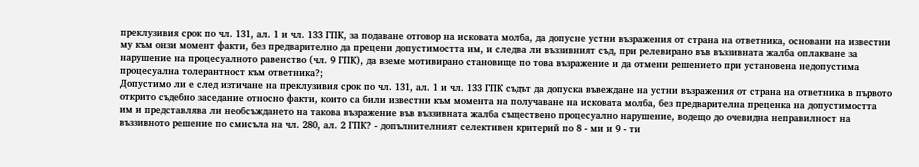преклузивия срок по чл. 131, ал. 1 и чл. 133 ГПК, за подаване отговор на исковата молба, да допусне устни възражения от страна на ответника, основани на известни му към онзи момент факти, без предварително да прецени допустимостта им, и следва ли въззивният съд, при релевирано във въззивната жалба оплакване за нарушение на процесуалното равенство (чл. 9 ГПК), да вземе мотивирано становище по това възражение и да отмени решението при установена недопустима процесуална толерантност към ответника?;
Допустимо ли е след изтичане на преклузивия срок по чл. 131, ал. 1 и чл. 133 ГПК съдът да допуска въвеждане на устни възражения от страна на ответника в първото открито съдебно заседание относно факти, които са били известни към момента на получаване на исковата молба, без предварителна преценка на допустимостта им и представлява ли необсъждането на такова възражение във въззивната жалба съществено процесуално нарушение, водещо до очевидна неправилност на въззивното решение по смисъла на чл. 280, ал. 2 ГПК? - допълнителният селективен критерий по 8 - ми и 9 - ти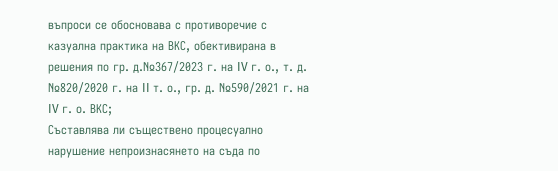въпроси се обосновава с противоречие с казуална практика на ВКС, обективирана в решения по гр. д.№367/2023 г. на IV г. о., т. д. №820/2020 г. на II т. о., гр. д. №590/2021 г. на IV г. о. ВКС;
Съставлява ли съществено процесуално нарушение непроизнасянето на съда по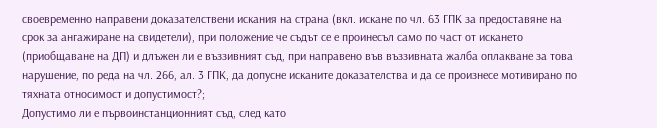своевременно направени доказателствени искания на страна (вкл. искане по чл. 63 ГПК за предоставяне на срок за ангажиране на свидетели), при положение че съдът се е проинесъл само по част от искането (приобщаване на ДП) и длъжен ли е въззивният съд, при направено във въззивната жалба оплакване за това нарушение, по реда на чл. 266, ал. 3 ГПК, да допусне исканите доказателства и да се произнесе мотивирано по тяхната относимост и допустимост?;
Допустимо ли е първоинстанционният съд, след като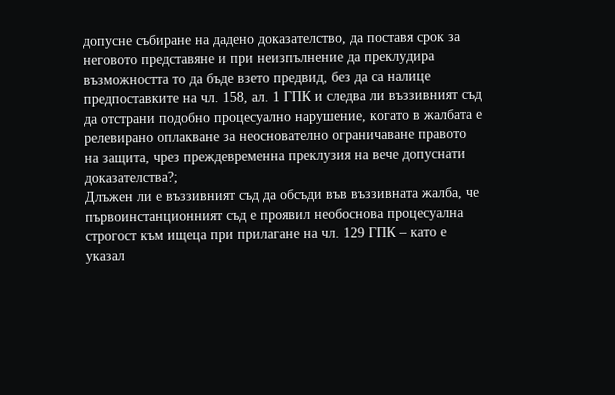допусне събиране на дадено доказателство, да поставя срок за неговото представяне и при неизпълнение да преклудира възможността то да бъде взето предвид, без да са налице предпоставките на чл. 158, ал. 1 ГПК и следва ли въззивният съд да отстрани подобно процесуално нарушение, когато в жалбата е релевирано оплакване за неоснователно ограничаване правото на защита, чрез преждевременна преклузия на вече допуснати доказателства?;
Длъжен ли е въззивният съд да обсъди във въззивната жалба, че първоинстанционният съд е проявил необоснова процесуална строгост към ищеца при прилагане на чл. 129 ГПК – като е указал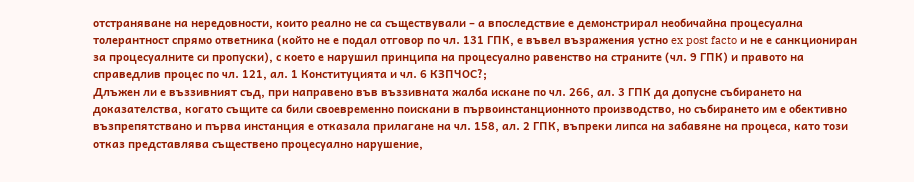отстраняване на нередовности, които реално не са съществували – а впоследствие е демонстрирал необичайна процесуална толерантност спрямо ответника (който не е подал отговор по чл. 131 ГПК, е въвел възражения устно ex post facto и не е санкциониран за процесуалните си пропуски), с което е нарушил принципа на процесуално равенство на страните (чл. 9 ГПК) и правото на справедлив процес по чл. 121, ал. 1 Конституцията и чл. 6 КЗПЧОС?;
Длъжен ли е въззивният съд, при направено във въззивната жалба искане по чл. 266, ал. 3 ГПК да допусне събирането на доказателства, когато същите са били своевременно поискани в първоинстанционното производство, но събирането им е обективно възпрепятствано и първа инстанция е отказала прилагане на чл. 158, ал. 2 ГПК, въпреки липса на забавяне на процеса, като този отказ представлява съществено процесуално нарушение,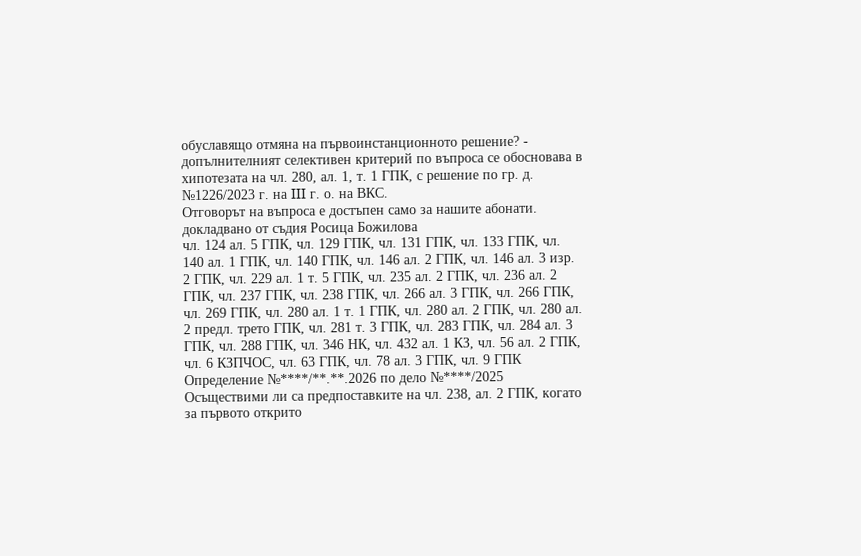обуславящо отмяна на първоинстанционното решение? - допълнителният селективен критерий по въпроса се обосновава в хипотезата на чл. 280, ал. 1, т. 1 ГПК, с решение по гр. д. №1226/2023 г. на III г. о. на ВКС.
Отговорът на въпроса е достъпен само за нашите абонати.
докладвано от съдия Росица Божилова
чл. 124 ал. 5 ГПК, чл. 129 ГПК, чл. 131 ГПК, чл. 133 ГПК, чл. 140 ал. 1 ГПК, чл. 140 ГПК, чл. 146 ал. 2 ГПК, чл. 146 ал. 3 изр. 2 ГПК, чл. 229 ал. 1 т. 5 ГПК, чл. 235 ал. 2 ГПК, чл. 236 ал. 2 ГПК, чл. 237 ГПК, чл. 238 ГПК, чл. 266 ал. 3 ГПК, чл. 266 ГПК, чл. 269 ГПК, чл. 280 ал. 1 т. 1 ГПК, чл. 280 ал. 2 ГПК, чл. 280 ал. 2 предл. трето ГПК, чл. 281 т. 3 ГПК, чл. 283 ГПК, чл. 284 ал. 3 ГПК, чл. 288 ГПК, чл. 346 НК, чл. 432 ал. 1 КЗ, чл. 56 ал. 2 ГПК, чл. 6 КЗПЧОС, чл. 63 ГПК, чл. 78 ал. 3 ГПК, чл. 9 ГПК
Определение №****/**.**.2026 по дело №****/2025
Осъществими ли са предпоставките на чл. 238, ал. 2 ГПК, когато за първото открито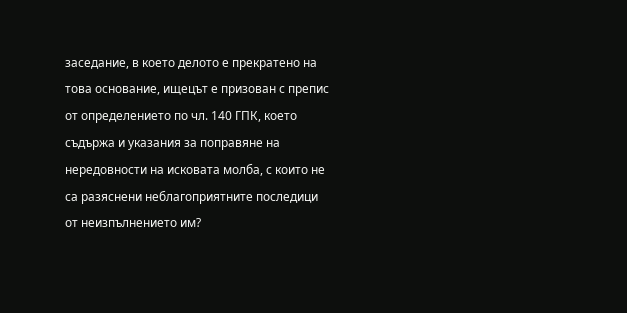заседание, в което делото е прекратено на това основание, ищецът е призован с препис от определението по чл. 140 ГПК, което съдържа и указания за поправяне на нередовности на исковата молба, с които не са разяснени неблагоприятните последици от неизпълнението им?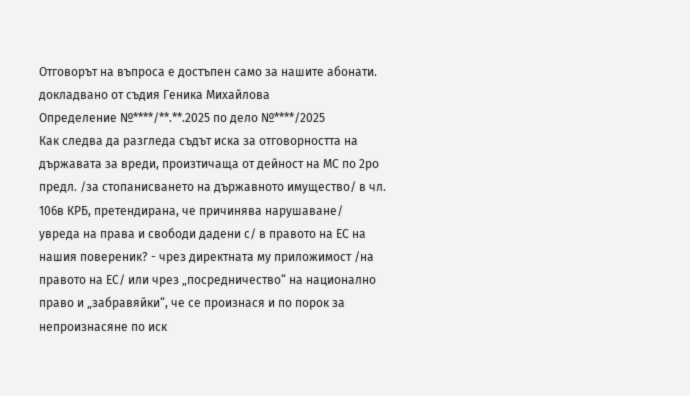Отговорът на въпроса е достъпен само за нашите абонати.
докладвано от съдия Геника Михайлова
Определение №****/**.**.2025 по дело №****/2025
Как следва да разгледа съдът иска за отговорността на държавата за вреди, произтичаща от дейност на МС по 2ро предл. /за стопанисването на държавното имущество/ в чл. 106в КРБ, претендирана, че причинява нарушаване/ увреда на права и свободи дадени с/ в правото на ЕС на нашия повереник? - чрез директната му приложимост /на правото на ЕС/ или чрез „посредничество“ на национално право и „забравяйки“, че се произнася и по порок за непроизнасяне по иск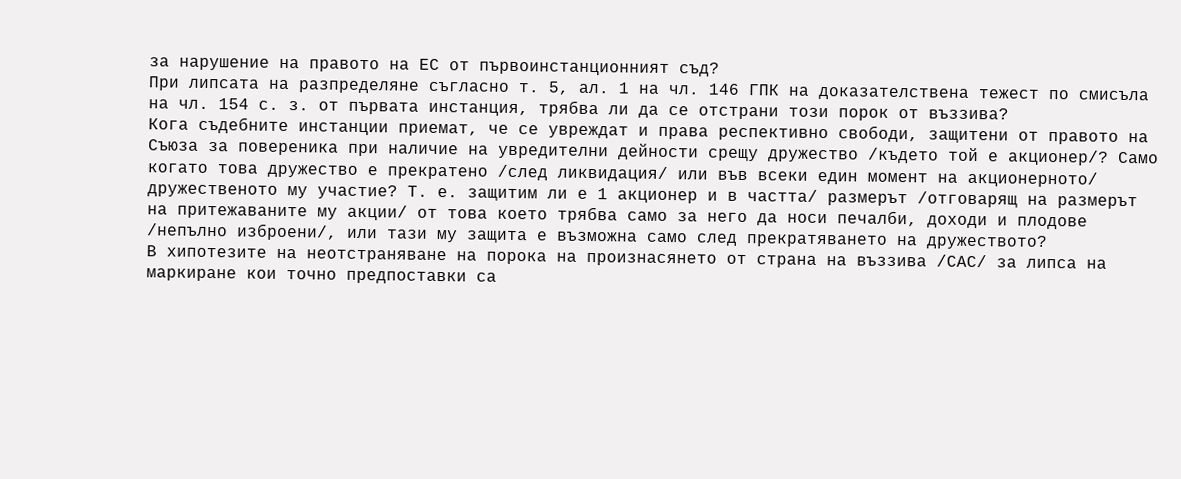за нарушение на правото на ЕС от първоинстанционният съд?
При липсата на разпределяне съгласно т. 5, ал. 1 на чл. 146 ГПК на доказателствена тежест по смисъла на чл. 154 с. з. от първата инстанция, трябва ли да се отстрани този порок от въззива?
Кога съдебните инстанции приемат, че се увреждат и права респективно свободи, защитени от правото на Съюза за повереника при наличие на увредителни дейности срещу дружество /където той е акционер/? Само когато това дружество е прекратено /след ликвидация/ или във всеки един момент на акционерното/ дружественото му участие? Т. е. защитим ли е 1 акционер и в частта/ размерът /отговарящ на размерът на притежаваните му акции/ от това което трябва само за него да носи печалби, доходи и плодове /непълно изброени/, или тази му защита е възможна само след прекратяването на дружеството?
В хипотезите на неотстраняване на порока на произнасянето от страна на въззива /САС/ за липса на маркиране кои точно предпоставки са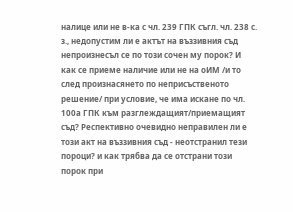налице или не в-ка с чл. 239 ГПК съгл. чл. 238 с. з., недопустим ли е актът на въззивния съд непроизнесъл се по този сочен му порок? И как се приеме наличие или не на оИМ /и то след произнасянето по неприсъственото решение/ при условие, че има искане по чл. 100а ГПК към разглеждащият/приемащият съд? Респективно очевидно неправилен ли е този акт на въззивния съд - неотстранил тези пороци? и как трябва да се отстрани този порок при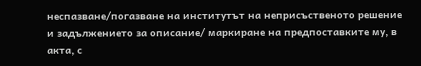неспазване/погазване на институтът на неприсъственото решение и задължението за описание/ маркиране на предпоставките му, в акта, с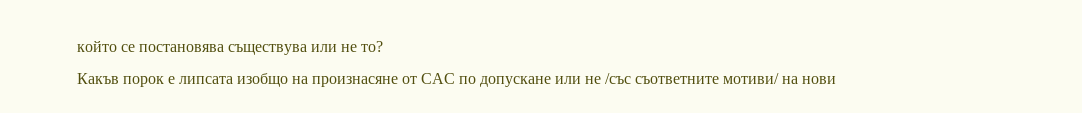който се постановява съществува или не то?
Какъв порок е липсата изобщо на произнасяне от САС по допускане или не /със съответните мотиви/ на нови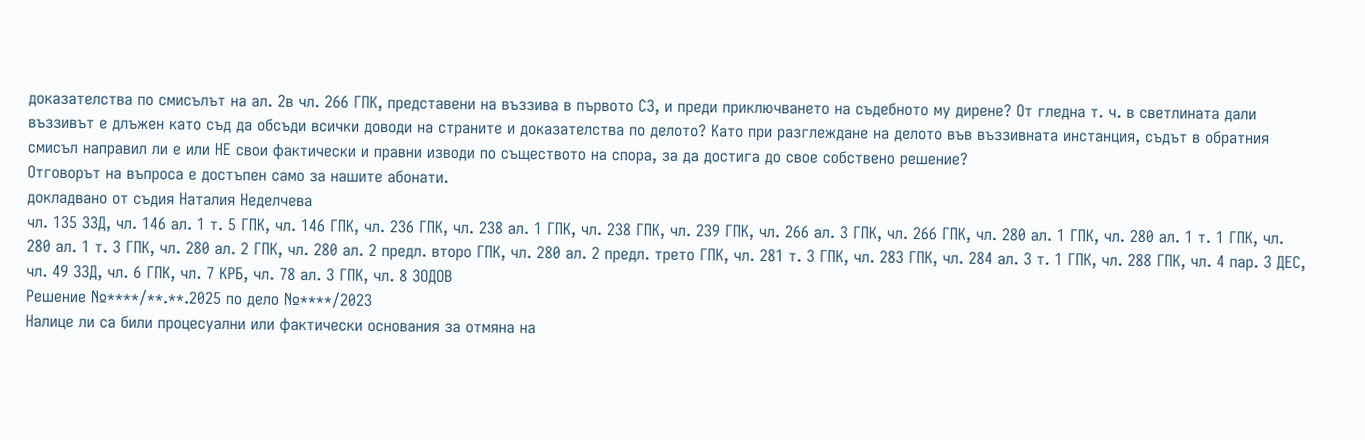доказателства по смисълът на ал. 2в чл. 266 ГПК, представени на въззива в първото СЗ, и преди приключването на съдебното му дирене? От гледна т. ч. в светлината дали въззивът е длъжен като съд да обсъди всички доводи на страните и доказателства по делото? Като при разглеждане на делото във въззивната инстанция, съдът в обратния смисъл направил ли е или НЕ свои фактически и правни изводи по съществото на спора, за да достига до свое собствено решение?
Отговорът на въпроса е достъпен само за нашите абонати.
докладвано от съдия Наталия Неделчева
чл. 135 ЗЗД, чл. 146 ал. 1 т. 5 ГПК, чл. 146 ГПК, чл. 236 ГПК, чл. 238 ал. 1 ГПК, чл. 238 ГПК, чл. 239 ГПК, чл. 266 ал. 3 ГПК, чл. 266 ГПК, чл. 280 ал. 1 ГПК, чл. 280 ал. 1 т. 1 ГПК, чл. 280 ал. 1 т. 3 ГПК, чл. 280 ал. 2 ГПК, чл. 280 ал. 2 предл. второ ГПК, чл. 280 ал. 2 предл. трето ГПК, чл. 281 т. 3 ГПК, чл. 283 ГПК, чл. 284 ал. 3 т. 1 ГПК, чл. 288 ГПК, чл. 4 пар. 3 ДЕС, чл. 49 ЗЗД, чл. 6 ГПК, чл. 7 КРБ, чл. 78 ал. 3 ГПК, чл. 8 ЗОДОВ
Решение №****/**.**.2025 по дело №****/2023
Налице ли са били процесуални или фактически основания за отмяна на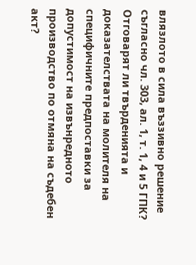влязлото в сила въззивно решение съгласно чл. 303, ал. 1, т. 1, 4 и 5 ГПК?
Отговарят ли твърденията и доказателствата на молителя на специфичните предпоставки за допустимост на извънредното производство по отмяна на съдебен акт?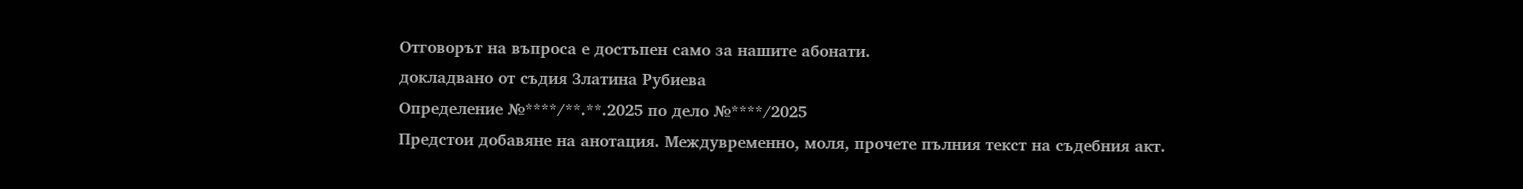Отговорът на въпроса е достъпен само за нашите абонати.
докладвано от съдия Златина Рубиева
Определение №****/**.**.2025 по дело №****/2025
Предстои добавяне на анотация. Междувременно, моля, прочете пълния текст на съдебния акт.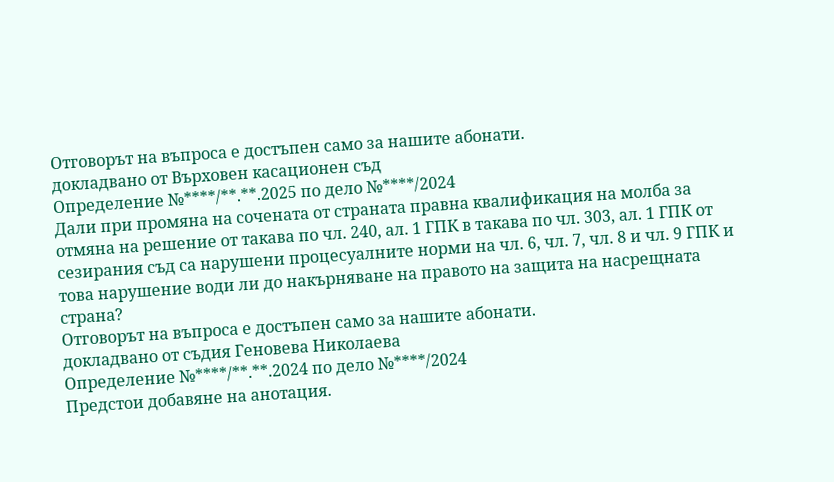Отговорът на въпроса е достъпен само за нашите абонати.
докладвано от Върховен касационен съд
Определение №****/**.**.2025 по дело №****/2024
Дали при промяна на сочената от страната правна квалификация на молба за отмяна на решение от такава по чл. 240, ал. 1 ГПК в такава по чл. 303, ал. 1 ГПК от сезирания съд са нарушени процесуалните норми на чл. 6, чл. 7, чл. 8 и чл. 9 ГПК и това нарушение води ли до накърняване на правото на защита на насрещната страна?
Отговорът на въпроса е достъпен само за нашите абонати.
докладвано от съдия Геновева Николаева
Определение №****/**.**.2024 по дело №****/2024
Предстои добавяне на анотация.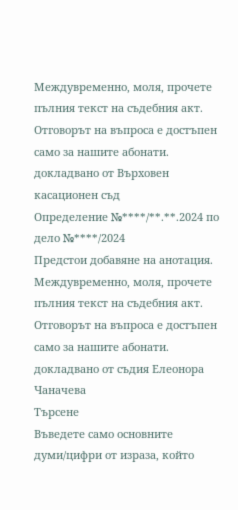Междувременно, моля, прочете пълния текст на съдебния акт.
Отговорът на въпроса е достъпен само за нашите абонати.
докладвано от Върховен касационен съд
Определение №****/**.**.2024 по дело №****/2024
Предстои добавяне на анотация. Междувременно, моля, прочете пълния текст на съдебния акт.
Отговорът на въпроса е достъпен само за нашите абонати.
докладвано от съдия Елеонора Чаначева
Търсене
Въведете само основните думи/цифри от израза, който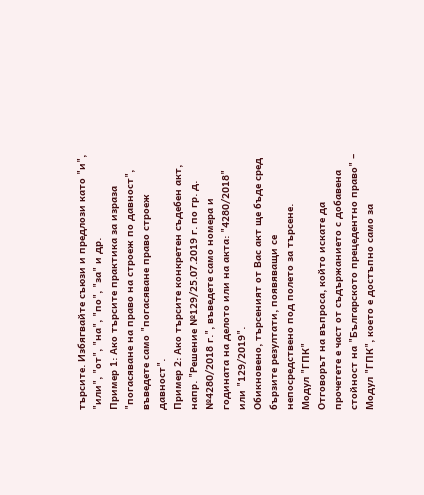търсите. Избягвайте съюзи и предлози като "и", "или", "от", "на", "по", "за" и др.
Пример 1: Ако търсите практика за израза "погасяване на право на строеж по давност", въведете само "погасяване право строеж давност".
Пример 2: Ако търсите конкретен съдебен акт, напр. "Решение №129/25.07.2019 г. по гр. д. №4280/2018 г.", въведете само номера и годината на делото или на акта: "4280/2018" или "129/2019".
Обикновено, търсеният от Вас акт ще бъде сред бързите резултати, появяващи се непосредствено под полето за търсене.
Модул "ГПК"
Отговорът на въпроса, който искате да прочетете е част от съдържанието с добавена стойност на "Българското прецедентно право" – Модул "ГПК", което е достъпно само за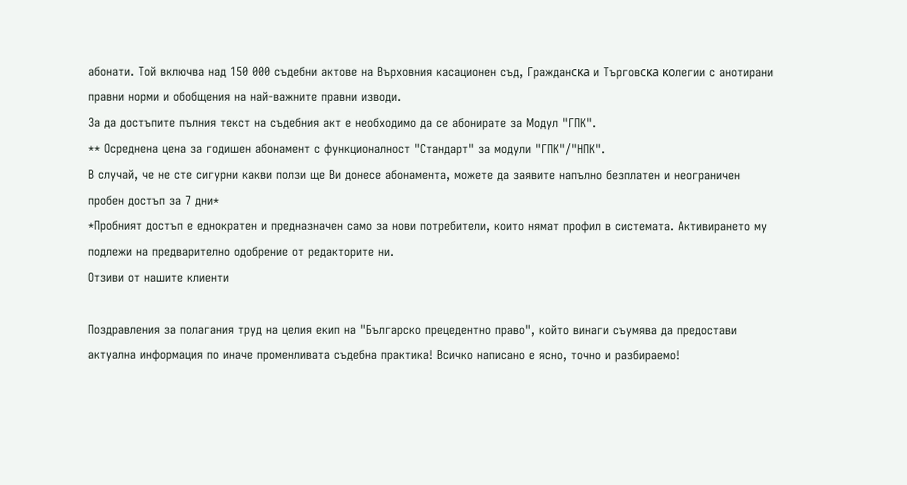абонати. Той включва над 150 000 съдебни актове на Върховния касационен съд, Гpaждaнcĸa и Tъpгoвcĸa ĸoлeгии с анотирани правни норми и обобщения на най-важните правни изводи.
За да достъпите пълния текст на съдебния акт е необходимо да се абонирате за Модул "ГПК".
** Осреднена цена за годишен абонамент с функционалност "Стандарт" за модули "ГПК"/"НПК".
В случай, че не сте сигурни какви ползи ще Ви донесе абонамента, можете да заявите напълно безплатен и неограничен пробен достъп за 7 дни*
*Пробният достъп е еднократен и предназначен само за нови потребители, които нямат профил в системата. Активирането му подлежи на предварително одобрение от редакторите ни.
Отзиви от нашите клиенти

Поздравления за полагания труд на целия екип на "Българско прецедентно право", който винаги съумява да предостави актуална информация по иначе променливата съдебна практика! Всичко написано е ясно, точно и разбираемо!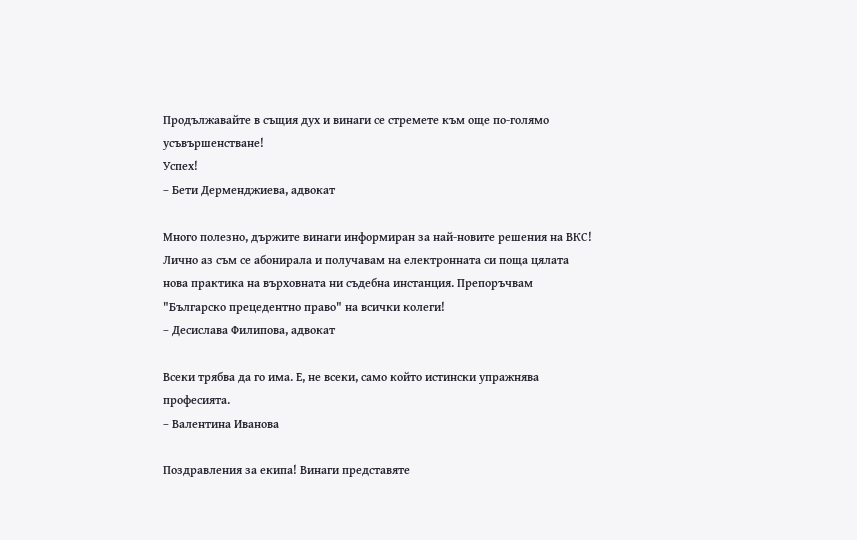Продължавайте в същия дух и винаги се стремете към още по-голямо усъвършенстване!
Успех!
– Бети Дерменджиева, адвокат

Много полезно, държите винаги информиран за най-новите решения на ВКС! Лично аз съм се абонирала и получавам на електронната си поща цялата нова практика на върховната ни съдебна инстанция. Препоръчвам "Българско прецедентно право" на всички колеги!
– Десислава Филипова, адвокат

Всеки трябва да го има. Е, не всеки, само който истински упражнява професията.
– Валентина Иванова

Поздравления за екипа! Винаги представяте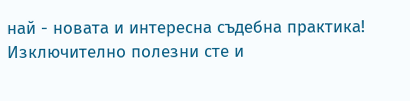най - новата и интересна съдебна практика! Изключително полезни сте и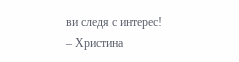ви следя с интерес!
– Христина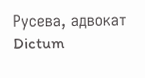Русева, адвокат
Dictum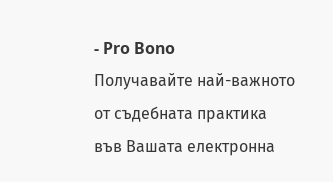- Pro Bono
Получавайте най-важното от съдебната практика във Вашата електронна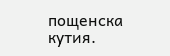пощенска кутия.